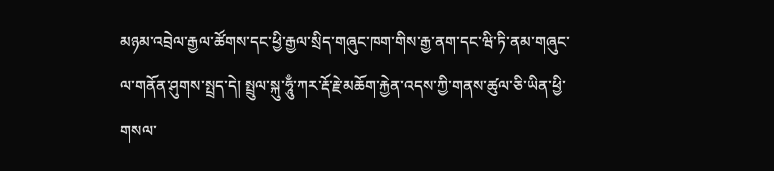མཉམ་འབྲེལ་རྒྱལ་ཚོགས་དང་ཕྱི་རྒྱལ་སྲིད་གཞུང་ཁག་གིས་རྒྱ་ནག་དང་ཝི་ཏི་ནམ་གཞུང་ལ་གནོན་ཤུགས་སྤྲད་དེ། སྤྲུལ་སྐུ་ཧཱུྃ་ཀར་རྡོ་རྗེ་མཆོག་རྐྱེན་འདས་ཀྱི་གནས་ཚུལ་ཅི་ཡིན་ཕྱི་གསལ་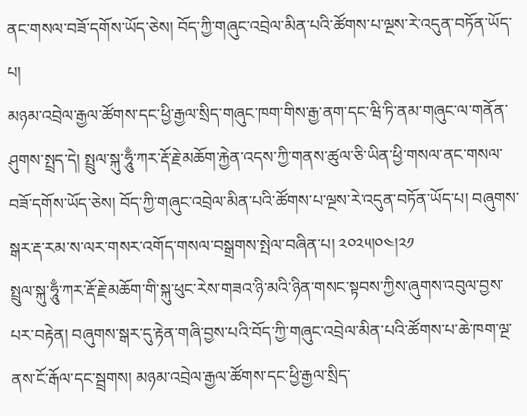ནང་གསལ་བཟོ་དགོས་ཡོད་ཅེས། བོད་ཀྱི་གཞུང་འབྲེལ་མིན་པའི་ཚོགས་པ་ལྔས་རེ་འདུན་བཏོན་ཡོད་པ།
མཉམ་འབྲེལ་རྒྱལ་ཚོགས་དང་ཕྱི་རྒྱལ་སྲིད་གཞུང་ཁག་གིས་རྒྱ་ནག་དང་ཝི་ཏི་ནམ་གཞུང་ལ་གནོན་ཤུགས་སྤྲད་དེ། སྤྲུལ་སྐུ་ཧཱུྃ་ཀར་རྡོ་རྗེ་མཆོག་རྐྱེན་འདས་ཀྱི་གནས་ཚུལ་ཅི་ཡིན་ཕྱི་གསལ་ནང་གསལ་བཟོ་དགོས་ཡོད་ཅེས། བོད་ཀྱི་གཞུང་འབྲེལ་མིན་པའི་ཚོགས་པ་ལྔས་རེ་འདུན་བཏོན་ཡོད་པ། བཞུགས་སྒར་རྡ་རམ་ས་ལར་གསར་འགོད་གསལ་བསྒྲགས་སྤེལ་བཞིན་པ། ༢༠༢༥།༠༤།༢༡
སྤྲུལ་སྐུ་ཧཱུྃ་ཀར་རྡོ་རྗེ་མཆོག་གི་སྐུ་ཕུང་རེས་གཟའ་ཉི་མའི་ཉིན་གསང་སྟབས་ཀྱིས་ཞུགས་འབུལ་བྱས་པར་བརྟེན། བཞུགས་སྒར་དུ་རྟེན་གཞི་བྱས་པའི་བོད་ཀྱི་གཞུང་འབྲེལ་མིན་པའི་ཚོགས་པ་ཆེ་ཁག་ལྔ་ནས་ངོ་རྒོལ་དང་སྦྲགས། མཉམ་འབྲེལ་རྒྱལ་ཚོགས་དང་ཕྱི་རྒྱལ་སྲིད་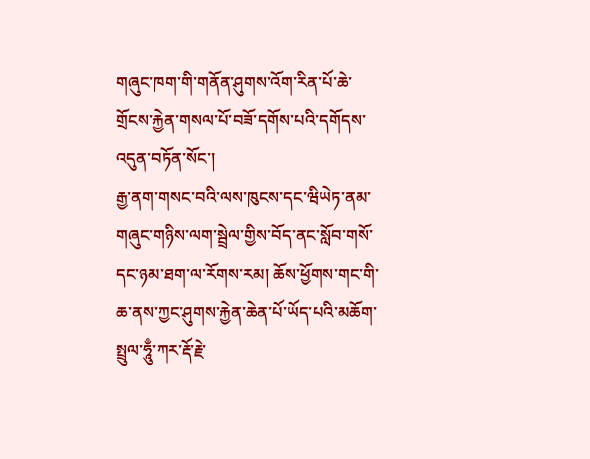གཞུང་ཁག་གི་གནོན་ཤུགས་འོག་རིན་པོ་ཆེ་གྲོངས་རྐྱེན་གསལ་པོ་བཟོ་དགོས་པའི་དགོདས་འདུན་བཏོན་སོང་།
རྒྱ་ནག་གསང་བའི་ལས་ཁུངས་དང་ཝིཡེཏ་ནམ་གཞུང་གཉིས་ལག་སྦྲེལ་གྱིས་བོད་ནང་སློབ་གསོ་དང་ཉམ་ཐག་ལ་རོགས་རམ། ཆོས་ཕྱོགས་གང་གི་ཆ་ནས་ཀྱང་ཤུགས་རྐྱེན་ཆེན་པོ་ཡོད་པའི་མཆོག་སྤྲུལ་ཧཱུྃ་ཀར་རྡོ་རྗེ་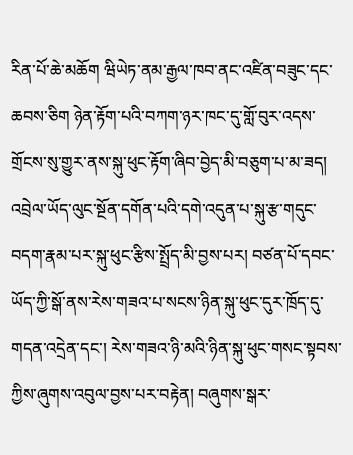རིན་པོ་ཆེ་མཆོག ཝིཡེཏ་ནམ་རྒྱལ་ཁབ་ནང་འཛིན་བཟུང་དང་ཆབས་ཅིག ཉེན་རྟོག་པའི་བཀག་ཉར་ཁང་དུ་གློ་བུར་འདས་གྲོངས་སུ་གྱུར་ནས་སྐུ་ཕུང་རྟོག་ཞིབ་བྱེད་མི་བཅུག་པ་མ་ཟད། འབྲེལ་ཡོད་ལུང་སྔོན་དགོན་པའི་དགེ་འདུན་པ་སྐུ་རྩ་གདུང་བདག་རྣམ་པར་སྐུ་ཕུང་རྩིས་སྤྲོད་མི་བྱས་པར། བཙན་པོ་དབང་ཡོད་ཀྱི་སྒོ་ནས་རེས་གཟའ་པ་སངས་ཉིན་སྐུ་ཕུང་དུར་ཁྲོད་དུ་གདན་འདྲེན་དང་། རེས་གཟའ་ཉི་མའི་ཉིན་སྐུ་ཕུང་གསང་སྟབས་ཀྱིས་ཞུགས་འབུལ་བྱས་པར་བརྟེན། བཞུགས་སྒར་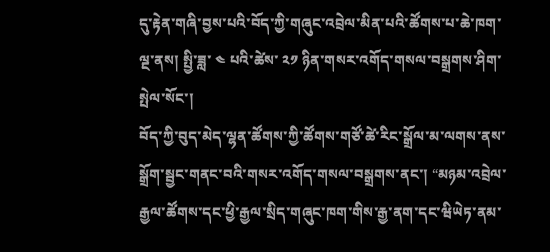དུ་རྟེན་གཞི་བྱས་པའི་བོད་ཀྱི་གཞུང་འབྲེལ་མིན་པའི་ཚོགས་པ་ཆེ་ཁག་ལྔ་ནས། སྤྱི་ཟླ་ ༤ པའི་ཚེས་ ༢༡ ཉིན་གསར་འགོད་གསལ་བསྒྲགས་ཤིག་སྤེལ་སོང་།
བོད་ཀྱི་བུད་མེད་ལྷན་ཚོགས་ཀྱི་ཚོགས་གཙོ་ཚེ་རིང་སྒྲོལ་མ་ལགས་ནས་སྒྲོག་སྦྱང་གནང་བའི་གསར་འགོད་གསལ་བསྒྲགས་ནང་། “མཉམ་འབྲེལ་རྒྱལ་ཚོགས་དང་ཕྱི་རྒྱལ་སྲིད་གཞུང་ཁག་གིས་རྒྱ་ནག་དང་ཝིཡེཏ་ནམ་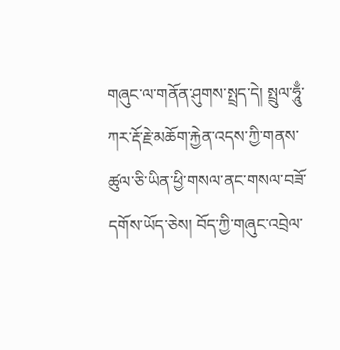གཞུང་ལ་གནོན་ཤུགས་སྤྲད་དེ། སྤྲུལ་ཧཱུྃ་ཀར་རྡོ་རྗེ་མཆོག་རྐྱེན་འདས་ཀྱི་གནས་ཚུལ་ཅི་ཡིན་ཕྱི་གསལ་ནང་གསལ་བཟོ་དགོས་ཡོད་ཅེས། བོད་ཀྱི་གཞུང་འབྲེལ་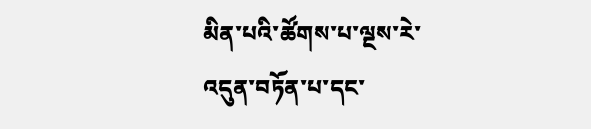མིན་པའི་ཚོགས་པ་ལྔས་རེ་འདུན་བཏོན་པ་དང་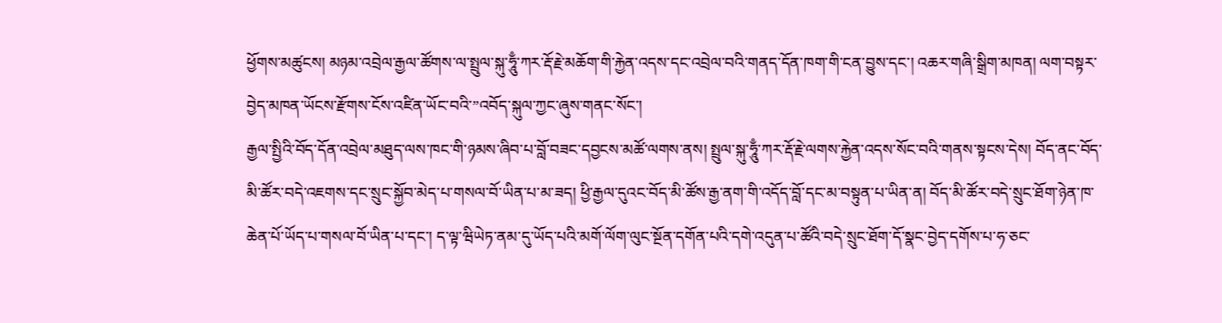ཕྱོགས་མཚུངས། མཉམ་འབྲེལ་རྒྱལ་ཚོགས་ལ་སྤྲུལ་སྐུ་ཧཱུྃ་ཀར་རྡོ་རྗེ་མཆོག་གི་རྐྱེན་འདས་དང་འབྲེལ་བའི་གནད་དོན་ཁག་གི་ངན་བྱུས་དང་། འཆར་གཞི་སྒྲིག་མཁན། ལག་བསྟར་བྱེད་མཁན་ཡོངས་རྫོགས་ངོས་འཛིན་ཡོང་བའི་”འབོད་སྐུལ་ཀྱང་ཞུས་གནང་སོང་།
རྒྱལ་སྤྱིའི་བོད་དོན་འབྲེལ་མཐུད་ལས་ཁང་གི་ཉམས་ཞིབ་པ་བློ་བཟང་དབྱངས་མཚོ་ལགས་ནས། སྤྲུལ་སྐུ་ཧཱུྃ་ཀར་རྡོ་རྗེ་ལགས་རྐྱེན་འདས་སོང་བའི་གནས་སྟངས་དེས། བོད་ནང་བོད་མི་ཚོར་བདེ་འཇགས་དང་སྲུང་སྐྱོབ་མེད་པ་གསལ་བོ་ཡིན་པ་མ་ཟད། ཕྱི་རྒྱལ་དུའང་བོད་མི་ཚོས་རྒྱ་ནག་གི་འདོད་བློ་དང་མ་བསྟུན་པ་ཡིན་ན། བོད་མི་ཚོར་བདེ་སྲུང་ཐོག་ཉེན་ཁ་ཆེན་པོ་ཡོད་པ་གསལ་བོ་ཡིན་པ་དང་། ད་ལྟ་ཝིཡེཏ་ནམ་དུ་ཡོད་པའི་མགོ་ལོག་ལུང་སྔོན་དགོན་པའི་དགེ་འདུན་པ་ཚོའི་བདེ་སྲུང་ཐོག་དོ་སྣང་བྱེད་དགོས་པ་ཧ་ཅང་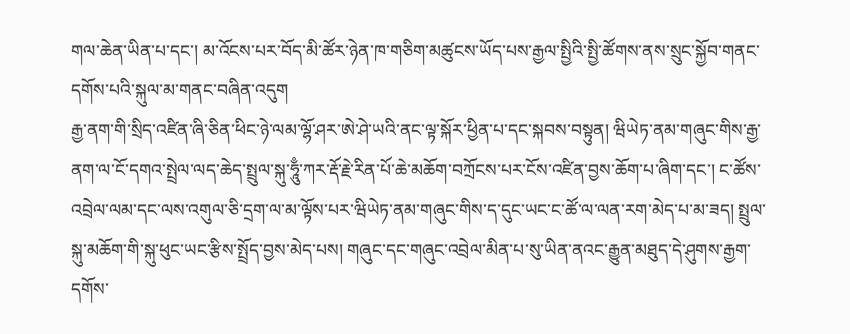གལ་ཆེན་ཡིན་པ་དང་། མ་འོངས་པར་བོད་མི་ཚོར་ཉེན་ཁ་གཅིག་མཚུངས་ཡོད་པས་རྒྱལ་སྤྱིའི་སྤྱི་ཚོགས་ནས་སྲུང་སྐྱོབ་གནང་དགོས་པའི་སྐུལ་མ་གནང་བཞིན་འདུག
རྒྱ་ནག་གི་སྲིད་འཛིན་ཞི་ཅིན་ཕིང་ཉེ་ལམ་ལྷོ་ཤར་ཨེ་ཤེ་ཡའི་ནང་ལྟ་སྐོར་ཕྱིན་པ་དང་སྐབས་བསྟུན། ཝིཡེཏ་ནམ་གཞུང་གིས་རྒྱ་ནག་ལ་ངོ་དགའ་སྤྲེལ་ལད་ཆེད་སྤྲུལ་སྐུ་ཧཱུྃ་ཀར་རྡོ་རྗེ་རིན་པོ་ཆེ་མཆོག་བཀྲོངས་པར་ངོས་འཛིན་བྱས་ཆོག་པ་ཞིག་དང་། ང་ཚོས་འབྲེལ་ལམ་དང་ལས་འགུལ་ཅི་དྲག་ལ་མ་ལྟོས་པར་ཝིཡེཏ་ནམ་གཞུང་གིས་ད་དུང་ཡང་ང་ཚོ་ལ་ལན་རག་མེད་པ་མ་ཟད། སྤྲུལ་སྐུ་མཆོག་གི་སྐུ་ཕུང་ཡང་རྩིས་སྤྲོད་བྱས་མེད་པས། གཞུང་དང་གཞུང་འབྲེལ་མིན་པ་སུ་ཡིན་ནའང་རྒྱུན་མཐུད་དེ་ཤུགས་རྒྱག་དགོས་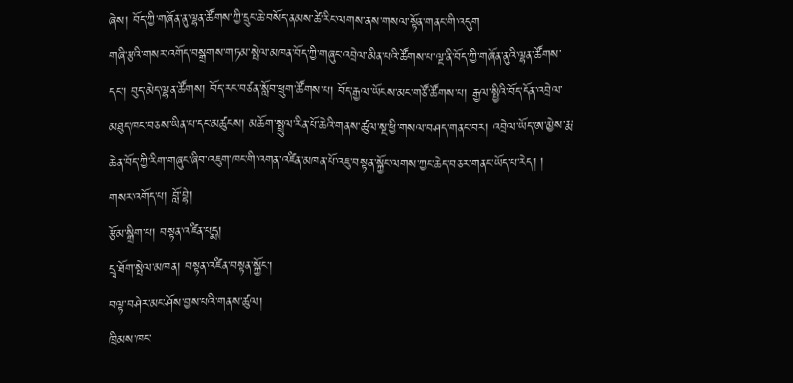ཞེས། བོད་ཀྱི་གཞོན་ནུ་ལྷན་ཚོགས་ཀྱི་དྲུང་ཆེ་བསོད་ནམས་ཚེ་རིང་ལགས་ནས་གསལ་སྟོན་གནང་གི་འདུག
གཞི་རྩའི་གསར་འགོད་བསྒྲགས་གཏམ་སྤེལ་མཁན་བོད་ཀྱི་གཞུང་འབྲེལ་མིན་པའི་ཚོགས་པ་ལྔ་ནི་བོད་ཀྱི་གཞོན་ནུའི་ལྷན་ཚོགས་དང་། བུད་མེད་ལྷན་ཚོགས། བོད་རང་བཙན་སློབ་ཕྲུག་ཚོགས་པ། བོད་རྒྱལ་ཡོངས་མང་གཙོ་ཚོགས་པ། རྒྱལ་སྤྱིའི་བོད་དོན་འབྲེལ་མཐུད་ཁང་བཅས་ཡིན་པ་དང་མཚུངས། མཆོག་སྤྲུལ་རིན་པོ་ཆེའི་གནས་ཚུལ་སྔ་ཕྱི་གསལ་བཤད་གནང་བར། འབྲེལ་ཡོད་ཨ་མྱེས་རྨ་ཆེན་བོད་ཀྱི་རིག་གཞུང་ཞིབ་འཇུག་ཁང་གི་འགན་འཛིན་མཁན་པོ་འཇུ་བསྟན་སྐྱོང་ལགས་ཀྱང་ཆེད་བཅར་གནང་ཡོད་པ་རེད། །
གསར་འགོད་པ། བློ་བྷེ།
རྩོམ་སྒྲིག་པ། བསྟན་འཛིན་པདྨ།
དྲྭ་ཐོག་སྤེལ་མཁན། བསྟན་འཛིན་བསྟན་སྐྱོང་།
བལྟ་བཤེར་མང་ཤོས་བྱས་པའི་གནས་ཚུལ།
ཁྲིམས་ཁང་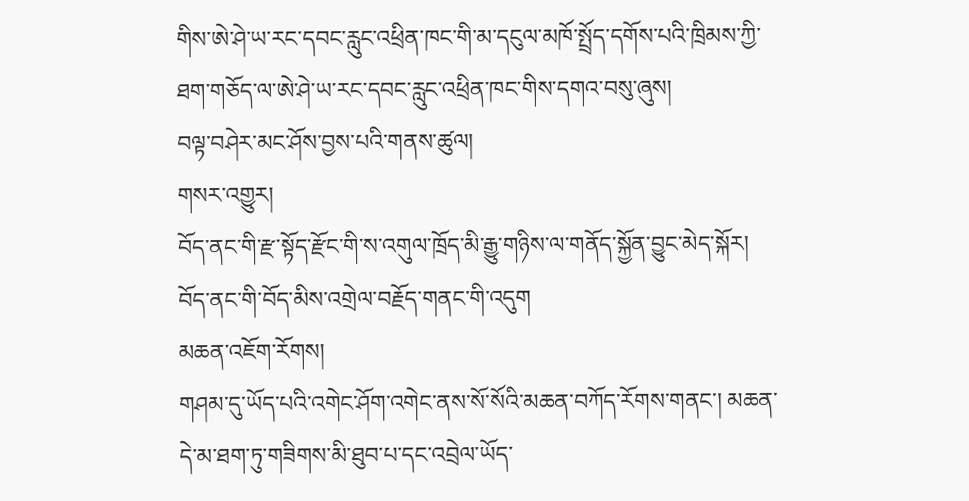གིས་ཨེ་ཤེ་ཡ་རང་དབང་རླུང་འཕྲིན་ཁང་གི་མ་དངུལ་མཁོ་སྤྲོད་དགོས་པའི་ཁྲིམས་ཀྱི་ཐག་གཅོད་ལ་ཨེ་ཤེ་ཡ་རང་དབང་རླུང་འཕྲིན་ཁང་གིས་དགའ་བསུ་ཞུས།
བལྟ་བཤེར་མང་ཤོས་བྱས་པའི་གནས་ཚུལ།
གསར་འགྱུར།
བོད་ནང་གི་རྫ་སྟོད་རྫོང་གི་ས་འགུལ་ཁྲོད་མི་རྒྱུ་གཉིས་ལ་གནོད་སྐྱོན་བྱུང་མེད་སྐོར། བོད་ནང་གི་བོད་མིས་འགྲེལ་བརྗོད་གནང་གི་འདུག
མཆན་འཇོག་རོགས།
གཤམ་དུ་ཡོད་པའི་འགེང་ཤོག་འགེང་ནས་སོ་སོའི་མཆན་བཀོད་རོགས་གནང་། མཆན་དེ་མ་ཐག་ཏུ་གཟིགས་མི་ཐུབ་པ་དང་འབྲེལ་ཡོད་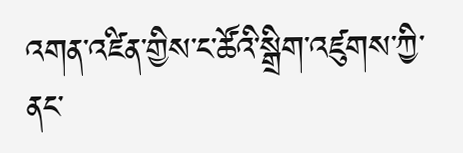འགན་འཛིན་གྱིས་ང་ཚོའི་སྒྲིག་འཛུགས་ཀྱི་ནང་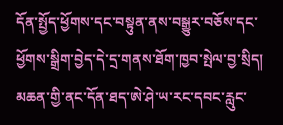དོན་སྤྱོད་ཕྱོགས་དང་བསྟུན་ནས་བསྒྱུར་བཅོས་དང་ཕྱོགས་སྒྲིག་བྱེད་དེ་དྲ་གནས་ཐོག་ཁྱབ་སྤེལ་བྱ་སྲིད། མཆན་གྱི་ནང་དོན་ཐད་ཨེ་ཤེ་ཡ་རང་དབང་རླུང་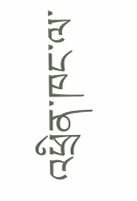འཕྲིན་ཁང་ལ་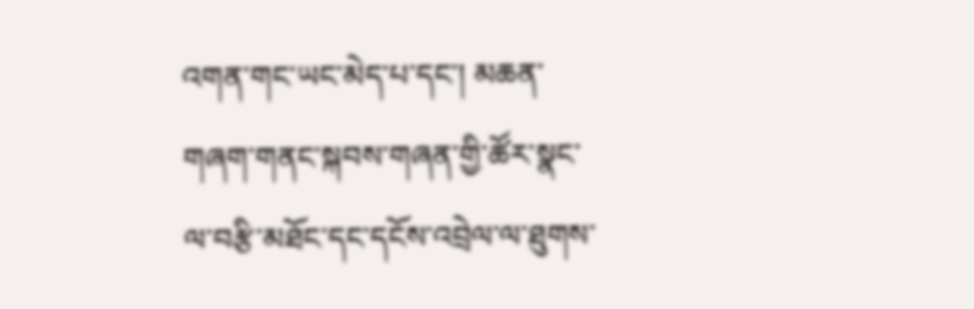འགན་གང་ཡང་མེད་པ་དང་། མཆན་གཞག་གནང་སྐབས་གཞན་གྱི་ཚོར་སྣང་ལ་བརྩི་མཐོང་དང་དངོས་འབྲེལ་ལ་ཐུགས་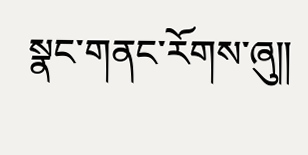སྣང་གནང་རོགས་ཞུ༎